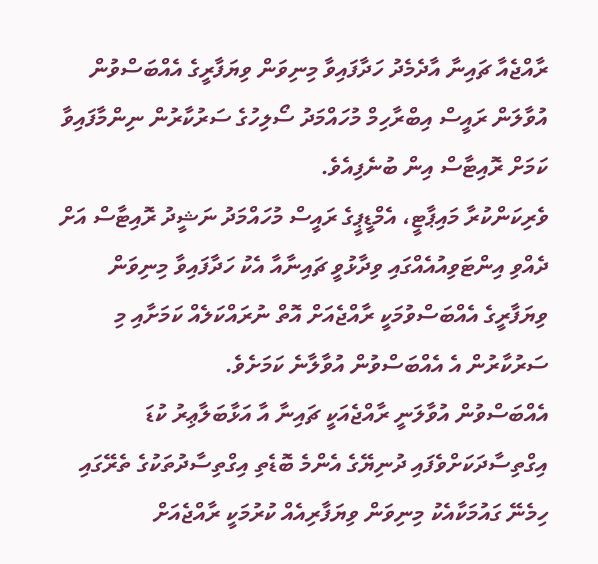ރާއްޖެއާ ޗައިނާ އާދެމެދު ހަދާފައިވާ މިނިވަން ވިޔަފާރީގެ އެއްބަސްވުން އުވާލަން ރައީސް އިބްރާހިމް މުހައްމަދު ސޯލިހުގެ ސަރުކާރުން ނިންމާފައިވާ ކަމަށް ރޮއިޓާސް އިން ބުނެފިއެވެ.
ވެރިކަންކުރާ މައިޕާޓީ، އެމްޑީޕީގެ ރައީސް މުހައްމަދު ނަޝީދު ރޮއިޓާސް އަށް ދެއްވި އިންޓަވިއުއެއްގައި ވިދާޅުވީ ޗައިނާއާ އެކު ހަދާފައިވާ މިނިވަން ވިޔަފާރީގެ އެއްބަސްވުމަކީ ރާއްޖެއަށް އޮތް ނުރައްކަލެއް ކަމަށާއި މި ސަރުކާރުން އެ އެއްބަސްވުން އުވާލާނެ ކަމަށެވެ.
އެއްބަސްވުން އުވާލަނީ ރާއްޖެއަކީ ޗައިނާ އާ އަޅާބަލާޢިރު ކުޑަ އިގްތިސާދަކަށްވެފައި ދުނިޔޭގެ އެންމެ ބޮޑެތި އިގްތިސާދުތަކުގެ ތެރޭގައި ހިމެނޭ ގައުމަކާއެކު މިނިވަން ވިޔަފާރިއެއް ކުރުމަކީ ރާއްޖެއަށް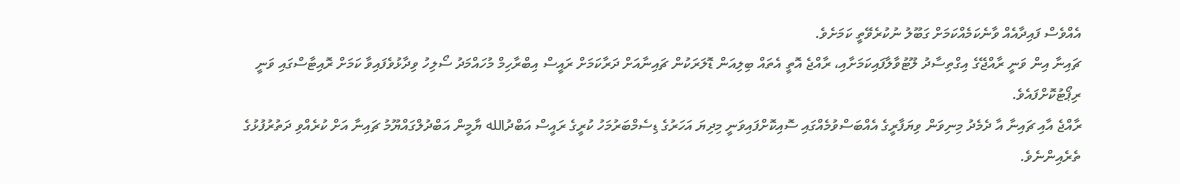އެއްވެސް ފައިދާއެއް ވާނެކަމެއްކަމަށް ގަބޫލު ނުކުރެވޭތީ ކަމަށެވެ.
ޗައިނާ އިން ވަނީ ރާއްޖޭގެ އިގްތިސާދު ލޫޓުވާލާފައިކަމަށާއި، ރާއްޖެ އޮތީ އެތައް ބިލިއަން ޑޮލަރަކުން ޗައިނާއަށް ދަރާކަމަށް ރައީސް އިބްރާހިމް މުހައްމަދު ސޯލިހު ވިދާޅުވެފައިވާ ކަމަށް ރޮއިޓާސްގައި ވަނީ ރިޕޯޓުކޮށްފައެވެ.
ރާއްޖެ އާއި ޗައިނާ އާ ދެމެދު މިނިވަން ވިޔަފާރީގެ އެއްބަސްވުމެއްގައި ސޮއިކޮށްފައިވަނީ މިދިޔަ އަހަރުގެ ޑިސެމްބަރުމަހު ކުރީގެ ރައީސް އަބްދުالله ޔާމީން އަބްދުލްގައްޔޫމު ޗައިނާ އަށް ކުރެއްވި ދަތުރުފުޅުގެ ތެރެއިންނެވެ.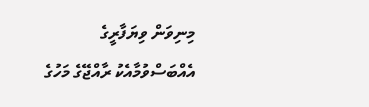މިނިވަން ވިޔަފާރީގެ އެއްބަސްވުމާއެކު ރާއްޖޭގެ މަހުގެ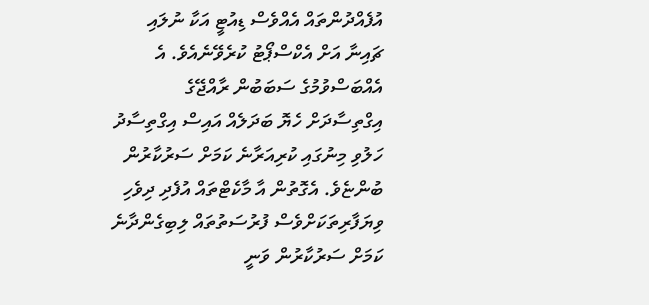އުފެއްދުންތައް އެއްވެސް ޑިއުޓީ އަކާ ނުލައި ޗައިނާ އަށް އެކްސްޕޯޓު ކުރެވޭނެއެވެ. އެ އެއްބަސްވުމުގެ ސަބަބުން ރާއްޖޭގެ އިގްތިސާދަށް ހެޔޮ ބަދަލެއް އައިސް އިގްތިސާދު ހަލުވި މިނުގައި ކުރިއަރާނެ ކަމަށް ސަރުކާރުން ބުންޏެވެ. އެގޮތުން އާ މާކެޓްތައް އުފެދި ދިވެހި ވިޔަފާރިތަކަށްވެސް ފުރުސަތުތައް ލިބިގެންދާނެ ކަމަށް ސަރުކާރުން ވަނީ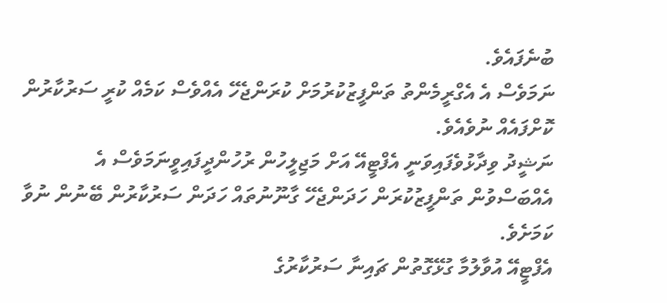ބުނެފައެވެ.
ނަމަވެސް އެ އެގްރީމެންތު ތަންފީޒުކުރުމަށް ކުރަންޖެހޭ އެއްވެސް ކަމެއް ކުރީ ސަރުކާރުން ކޮށްފައެއް ނުވެއެވެ.
ނަޝީދު ވިދާޅުވެފައިވަނީ އެފްޓީއޭ އަށް މަޖިލީހުން ރުހުންދީފައިވީނަމަވެސް އެ އެއްބަސްވުން ތަންފީޒުކުރަން ހަދަންޖެހޭ ގާނޫނުތައް ހަދަން ސަރުކާރުން ބޭނުން ނުވާ ކަމަށެވެ.
އެފްޓީއޭ އުވާލުމާ ގުޅޭގޮތުން ޗައިނާ ސަރުކާރުގެ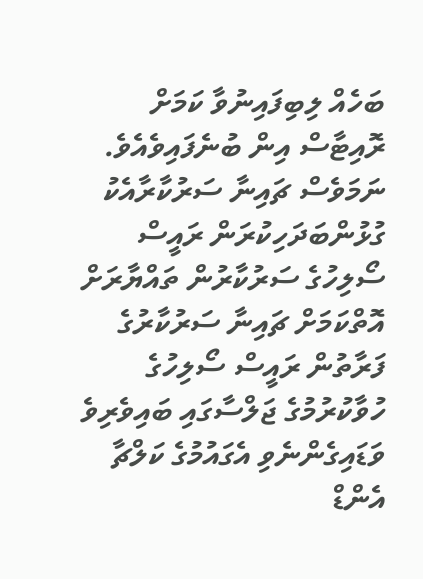ބަހެއް ލިބިފައިނުވާ ކަމަށް ރޮއިޓާސް އިން ބުނެފައިވެއެވެ. ނަމަވެސް ޗައިނާ ސަރުކާރާއެކު ގުޅުންބަދަހިކުރަން ރައީސް ސޯލިހުގެ ސަރުކާރުން ތައްޔާރަށް އޮތްކަމަށް ޗައިނާ ސަރުކާރުގެ ފަރާތުން ރައީސް ސޯލިހުގެ ހުވާކުރުމުގެ ޖަލްސާގައި ބައިވެރިވެ ވަޑައިގެންނެވި އެގައުމުގެ ކަލްޗާ އެންޑް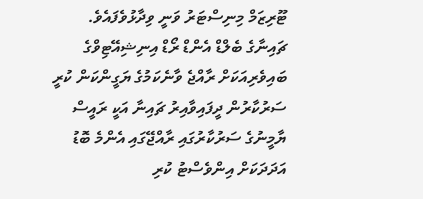ޓޫރިޒަމް މިނިސްޓަރު ވަނީ ވިދާޅުވެފައެވެ.
ޗައިނާގެ ބެލްޑް އެންޑް ރޯޑް އިނިޝިއޭޓިވްގެ ބައިވެރިއަކަށް ރާއްޖެ ވާނެކަމުގެ ޔަގީންކަން ކުރީ ސަރުކާރުން ދީފައިވާއިރު ޗައިނާ އަކީ ރައީސް ޔާމީނުގެ ސަރުކާރުގައި ރާއްޖޭގައި އެންމެ ބޮޑު އަދަދަކަށް އިންވެސްޓު ކުރި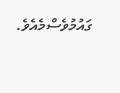ގައުމުވެސްމެއެވެ.